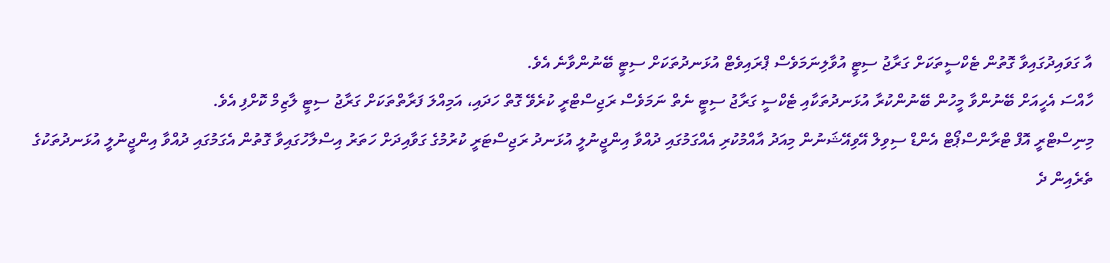އާ ގަވައިދުގައިވާ ގޮތުން ޓެކްސީތަކަށް ގަރާޖު ސިޓީ އުވާލިނަމަވެސް ޕްރައިވެޓް އުޅަނދުތަކަށް ސިޓީ ބޭނުންވާނެ އެވެ.
ހާއްސަ އެހީއަށް ބޭނުންވާ މީހުން ބޭނުންކުރާ އުޅަނދުތަކާއި ޓެކްސީ ގަރާޖު ސިޓީ ނެތް ނަމަވެސް ރަޖިސްޓްރީ ކުރެވޭ ގޮތް ހަދައި، އަމިއްލަ ފަރާތްތަކަށް ގަރާޖު ސިޓީ ލާޒިމް ކޮށްފި އެވެ.
މިނިސްޓްރީ އޮފް ޓްރާންސްޕޯޓް އެންޑް ސިވިލް އޭވިއޭޝަނުން މިއަދު އާއްމުކުރި އެއްގަމުގައި ދުއްވާ އިންޖީނުލީ އުޅަނދު ރަޖިސްޓަރީ ކުރުމުގެ ގަވާއިދަށް ހަތަރު އިސްލާހުގައިވާ ގޮތުން އެގަމުގައި ދުއްވާ އިންޖީނުލީ އުޅަނދުތަކުގެ ތެރެއިން ދެ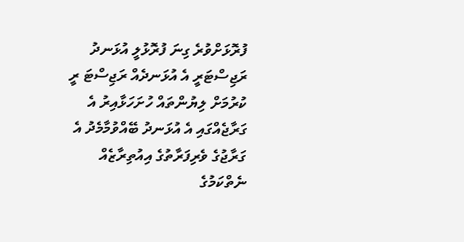ފުރޮޅަށްވުރެ ގިނަ ފުރޮޅުލީ އުޅަނދު ރަޖިސްޓަރީ އެ އުޅަނދެއް ރަޖިސްޓަ ރީ ކުރުމަށް ލިޔުންތައް ހުށަހަޅާއިރު އެ ގަރާޖެއްގައި އެ އުޅަނދު ބޭއްވުމާމެދު އެ ގަރާޖުގެ ވެރިފަރާތުގެ އިއުތިރާޒެއް ނެތްކަމުގެ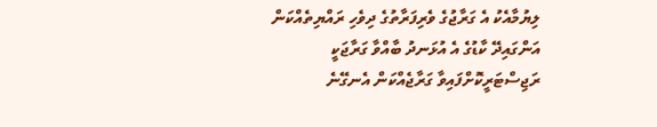ލިޔުމާއެކު އެ ގަރާޖުގެ ވެރިފަރާތުގެ ދިވެހި ރައްޔިތެއްކަން އަންގައިދޭ ކާޑުގެ އެ އުޅަނދު ބާއްވާ ގަރާޖަކީ ރަޖިސްޓަރީކޮށްފައިވާ ގަރާޖެއްކަން އެނގޭނެ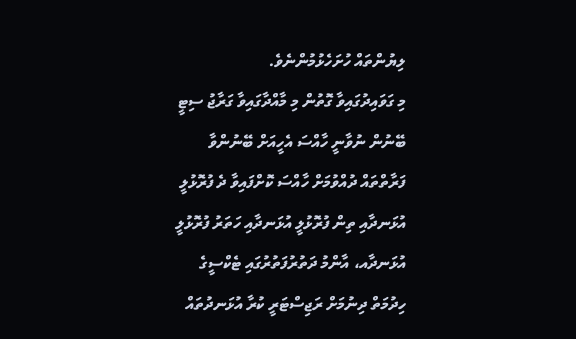ލިޔުންތައް ހުށަހެޅުމުންނެވެ.
މި ގަވައިދުގައިވާ ގޮތުން މި މާއްދާގައިވާ ގަރާޖު ސިޓީ ބޭނުން ނުވާނީ ހާއްސަ އެހީއަށް ބޭނުންވާ ފަރާތްތައް ދުއްވުމަށް ހާއްސަ ކޮށްފައިވާ ދެ ފުރޮޅުލީ އުޅަނދާއި ތިން ފުރޮޅުލީ އުޅަނދާއި ހަތަރު ފުރޮޅުލީ އުޅަނދާއ، އާންމު ދަތުރުފަތުރުގައި ޓެކްސީގެ ހިދުމަތް ދިނުމަށް ރަޖިސްޓަރީ ކުރާ އުޅަނދުތައް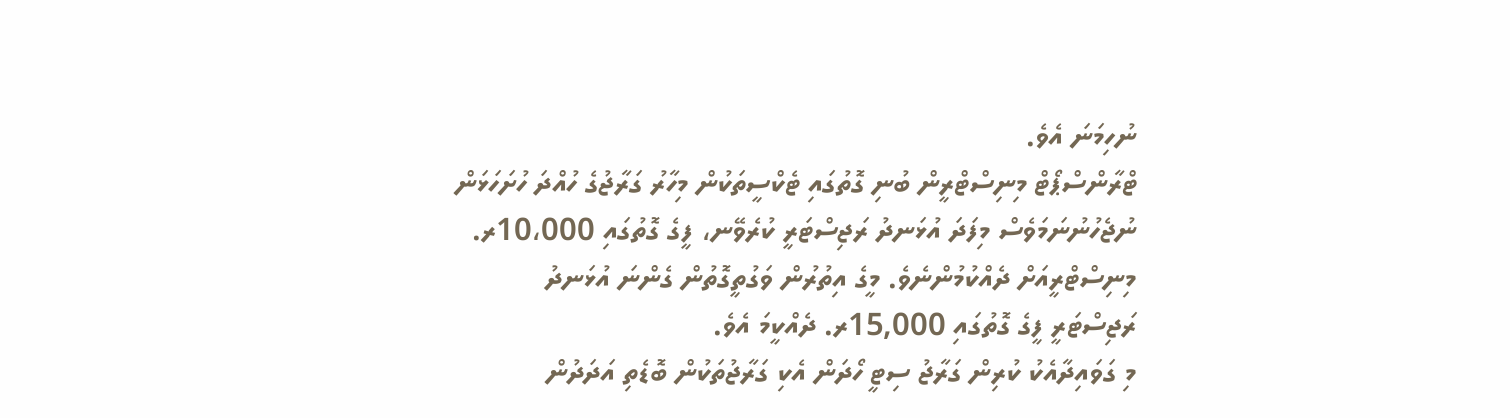ނުހިމަނަ އެވެ.
ޓްރާންސްޕޯޓް މިނިސްޓްރީން ބުނި ގޮތުގައި ޓެކްސީތަކުން މިހާރު ގަރާޖުގެ ހުއްދަ ހުށަހަޅަން ނުޖެހުނުނަމަވެސް މިފަދަ އުޅަނދު ރަޖިސްޓަރީ ކުރެވޭނ، ފީގެ ގޮތުގައި 10،000ރ. މިނިސްޓްރީއަށް ދެއްކުމުންނެވެ. މީގެ އިތުރުން ވަގުތީގޮތުން ގެންނަ އުޅަނދު
ރަޖިސްޓަރީ ފީގެ ގޮތުގައި 15,000ރ. ދެއްކީމަ އެވެ.
މި ގަވައިދާއެކު ކުރިން ގަރާޖު ސިޓީ ހޯދަން އެކި ގަރާޖުތަކުން ބޮޑެތި އަދަދުން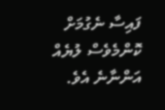ފައިސާ ނެގުމަށް ކޮންމެވެސް ލުޔެއް އަންނާނެ އެވެ.